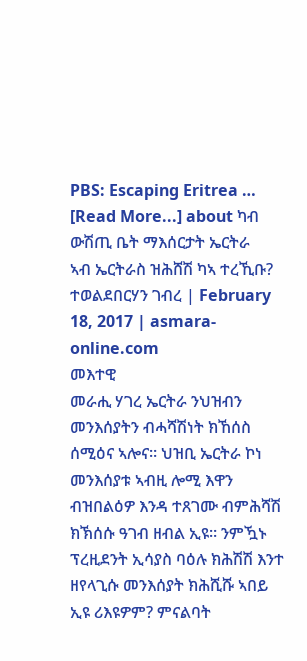PBS: Escaping Eritrea … [Read More...] about ካብ ውሽጢ ቤት ማእሰርታት ኤርትራ
ኣብ ኤርትራስ ዝሕሸሽ ካኣ ተረኺቡ?
ተወልደበርሃን ገብረ | February 18, 2017 | asmara-online.com
መእተዊ
መራሒ ሃገረ ኤርትራ ንህዝብን መንእሰያትን ብሓሻሽነት ክኸሰስ ሰሚዕና ኣሎና። ህዝቢ ኤርትራ ኮነ መንእሰያቱ ኣብዚ ሎሚ እዋን ብዝበልዕዎ እንዳ ተጸገሙ ብምሕሻሽ ክኽሰሱ ዓገብ ዘብል ኢዩ። ንምዃኑ ፕረዚደንት ኢሳያስ ባዕሉ ክሕሽሽ እንተ ዘየላጊሱ መንእሰያት ክሕሺሹ ኣበይ ኢዩ ሪእዩዎም? ምናልባት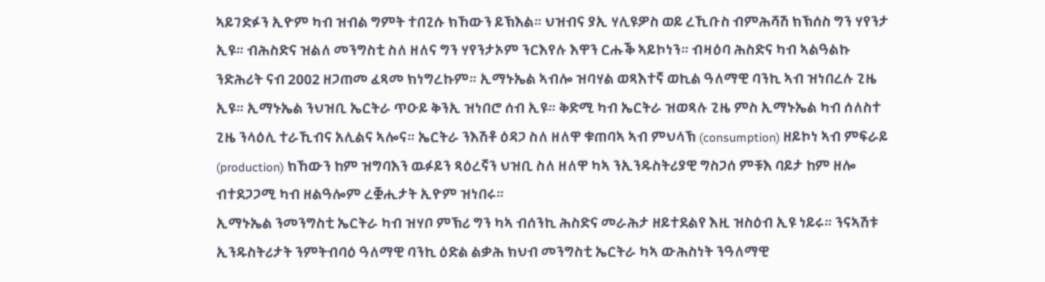ኣይገድፉን ኢዮም ካብ ዝብል ግምት ተበጊሱ ክኸውን ይኽእል። ህዝብና ያኢ ሃሊዩዎስ ወይ ረኺቡስ ብምሕሻሽ ክኽሰስ ግን ሃየንታ ኢዩ። ብሕስድና ዝልለ መንግስቲ ስለ ዘለና ግን ሃየንታኦም ንርእየሉ እዋን ርሑቕ ኣይኮነን። ብዛዕባ ሕስድና ካብ ኣልዓልኩ ንድሕሪት ናብ 2002 ዘጋጠመ ፈጻመ ክነግረኩም። ኢማኑኤል ኣብሎ ዝባሃል ወጻእተኛ ወኪል ዓለማዊ ባንኪ ኣብ ዝነበረሉ ጊዜ ኢዩ። ኢማኑኤል ንህዝቢ ኤርትራ ጥዑይ ቅንኢ ዝነበሮ ሰብ ኢዩ። ቅድሚ ካብ ኤርትራ ዝወጻሉ ጊዜ ምስ ኢማኑኤል ካብ ሰለስተ ጊዜ ንላዕሊ ተራኺብና አሊልና ኣሎና። ኤርትራ ንእሽቶ ዕዳጋ ስለ ዘለዋ ቁጠባኣ ኣብ ምህላኽ (consumption) ዘይኮነ ኣብ ምፍራይ (production) ክኸውን ከም ዝግባእን ዉፉይን ጻዕረኛን ህዝቢ ስለ ዘለዋ ካኣ ንኢንዱስትሪያዊ ግስጋሰ ምቹእ ባይታ ከም ዘሎ ብተደጋጋሚ ካብ ዘልዓሎም ረቛሒታት ኢዮም ዝነበሩ።
ኢማኑኤል ንመንግስቲ ኤርትራ ካብ ዝሃቦ ምኽሪ ግን ካኣ ብሰንኪ ሕስድና መራሕታ ዘይተደልየ እዚ ዝስዕብ ኢዩ ነይሩ። ንናኣሽቱ ኢንዱስትሪታት ንምትብባዕ ዓለማዊ ባንኪ ዕድል ልቃሕ ክህብ መንግስቲ ኤርትራ ካኣ ውሕስነት ንዓለማዊ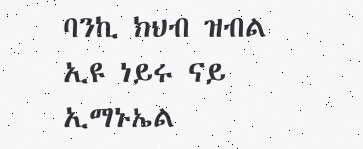ባንኪ ክህብ ዝብል ኢዩ ነይሩ ናይ ኢማኑኤል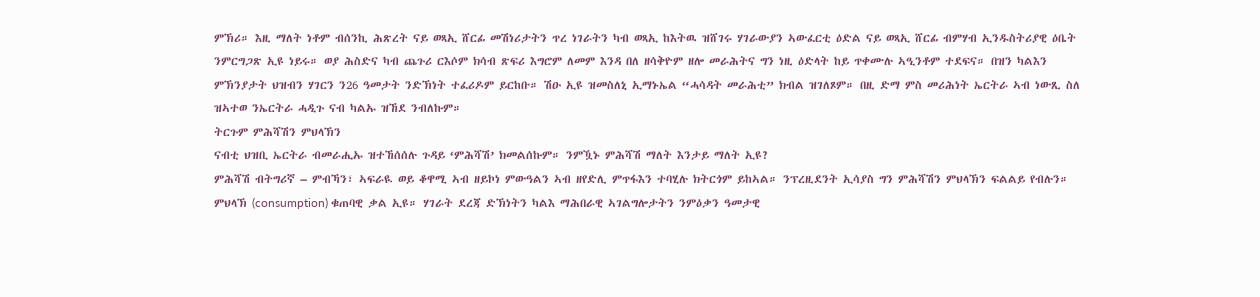ምኽሪ። እዚ ማለት ነቶም ብሰንኪ ሕጽረት ናይ ወጻኢ ሸርፊ መሽነሪታትን ጥረ ነገራትን ካብ ወጻኢ ከእትዉ ዝሸገሩ ሃገራውያን ኣውፈርቲ ዕድል ናይ ወጻኢ ሸርፊ ብምሃብ ኢንዱስትሪያዊ ዕቤት ንምርግጋጽ ኢዩ ነይሩ። ወያ ሕስድና ካብ ጨጉሪ ርእሶም ክሳብ ጽፍሪ እግሮም ለመም እንዳ በለ ዘሳቅዮም ዘሎ መራሕትና ግን ነዚ ዕድላት ከይ ጥቀሙሉ ኣዒንቶም ተደፍና። በዝን ካልእን ምኽንያታት ህዝብን ሃገርን ን26 ዓመታት ንድኽነት ተፈሪዶም ይርከቡ። ሽዑ ኢዩ ዝመስለኒ ኢማኑኤል “ሓሳዳት መራሕቲ” ክብል ዝገለጾም። በዚ ድማ ምስ መሪሕነት ኤርትራ ኣብ ነውጺ ስለ ዝኣተወ ንኤርትራ ሓዲጉ ናብ ካልኡ ዝኸደ ንብለኩም።
ትርጉም ምሕሻሽን ምህላኽን
ናብቲ ህዝቢ ኤርትራ ብመራሒኡ ዝተኸሰሰሉ ጉዳይ ‘ምሕሻሽ’ ክመልሰኩም። ንምዃኑ ምሕሻሽ ማለት እንታይ ማለት ኢዩ?
ምሕሻሽ ብትግሪኛ – ምብኻን፣ ኣፍራዪ ወይ ቆዋሚ ኣብ ዘይኮነ ምውዓልን ኣብ ዘየድሊ ምጥፋእን ተባሂሉ ክትርጎም ይከኣል። ንፕረዚደንት ኢሳያስ ግን ምሕሻሽን ምህላኽን ፍልልይ የብሉን። ምህላኽ (consumption) ቁጠባዊ ቃል ኢዩ። ሃገራት ደረጃ ድኽነትን ካልእ ማሕበራዊ ኣገልግሎታትን ንምዕቃን ዓመታዊ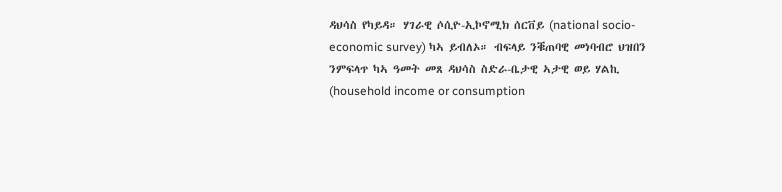ዳህሳስ የካይዳ። ሃገራዊ ሶሲዮ-ኢኮኖሚክ ሰርቨይ (national socio-economic survey) ካኣ ይብለኦ። ብፍላይ ንቑጠባዊ መነባብሮ ህዝበን ንምፍላጥ ካኣ ዓመት መጸ ዳህሳስ ስድራ-ቤታዊ ኣታዊ ወይ ሃልኪ (household income or consumption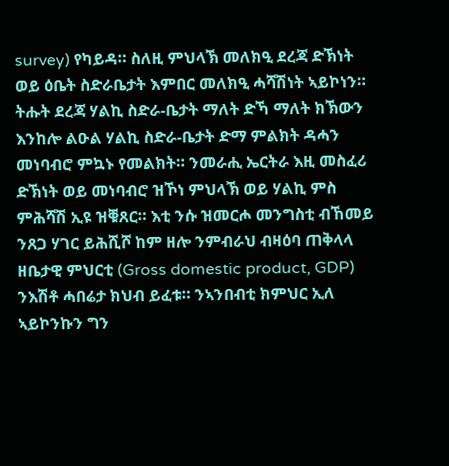survey) የካይዳ። ስለዚ ምህላኽ መለክዒ ደረጃ ድኽነት ወይ ዕቤት ስድራቤታት እምበር መለክዒ ሓሻሽነት ኣይኮነን። ትሑት ደረጃ ሃልኪ ስድራ-ቤታት ማለት ድኻ ማለት ክኽውን እንከሎ ልዑል ሃልኪ ስድራ-ቤታት ድማ ምልክት ዳሓን መነባብሮ ምኳኑ የመልክት። ንመራሒ ኤርትራ እዚ መስፈሪ ድኽነት ወይ መነባብሮ ዝኾነ ምህላኽ ወይ ሃልኪ ምስ ምሕሻሽ ኢዩ ዝቑጸር። እቲ ንሱ ዝመርሖ መንግስቲ ብኸመይ ንጸጋ ሃገር ይሕሺሾ ከም ዘሎ ንምብራህ ብዛዕባ ጠቅላላ ዘቤታዊ ምህርቲ (Gross domestic product, GDP) ንእሽቶ ሓበሬታ ክህብ ይፈቱ። ንኣንበብቲ ክምህር ኢለ ኣይኮንኩን ግን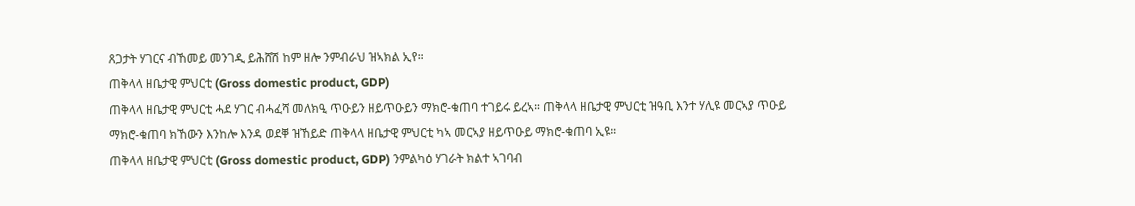ጸጋታት ሃገርና ብኸመይ መንገዲ ይሕሸሽ ከም ዘሎ ንምብራህ ዝኣክል ኢየ።
ጠቅላላ ዘቤታዊ ምህርቲ (Gross domestic product, GDP)
ጠቅላላ ዘቤታዊ ምህርቲ ሓደ ሃገር ብሓፈሻ መለክዒ ጥዑይን ዘይጥዑይን ማክሮ-ቁጠባ ተገይሩ ይረኣ። ጠቅላላ ዘቤታዊ ምህርቲ ዝዓቢ እንተ ሃሊዩ መርኣያ ጥዑይ ማክሮ-ቁጠባ ክኸውን እንከሎ እንዳ ወደቐ ዝኸይድ ጠቅላላ ዘቤታዊ ምህርቲ ካኣ መርኣያ ዘይጥዑይ ማክሮ-ቁጠባ ኢዩ።
ጠቅላላ ዘቤታዊ ምህርቲ (Gross domestic product, GDP) ንምልካዕ ሃገራት ክልተ ኣገባብ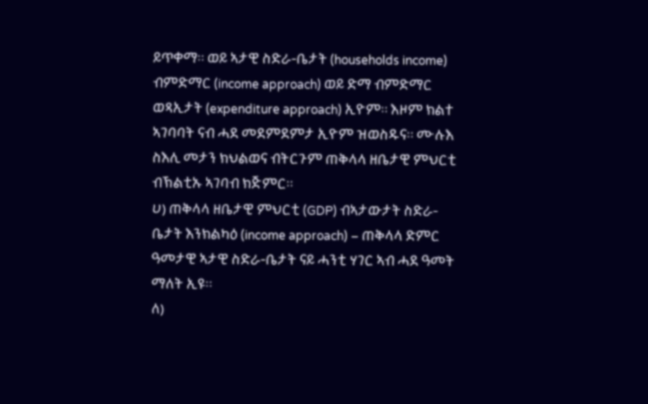ይጥቀማ። ወይ ኣታዊ ስድራ-ቤታት (households income) ብምድማር (income approach) ወይ ድማ ብምድማር ወጻኢታት (expenditure approach) ኢዮም። እዞም ክልተ ኣገባባት ናብ ሓደ መደምደምታ ኢዮም ዝወስዱና። ሙሉእ ስእሊ መታን ክህልወና ብትርጉም ጠቅላላ ዘቤታዊ ምህርቲ ብኽልቲኡ ኣገባብ ክጅምር።
ሀ) ጠቅላላ ዘቤታዊ ምህርቲ (GDP) ብኣታውታት ስድራ-ቤታት እንክልካዕ (income approach) – ጠቅላላ ድምር ዓመታዊ ኣታዊ ስድራ-ቤታት ናይ ሓንቲ ሃገር ኣብ ሓደ ዓመት ማለት ኢዩ።
ለ)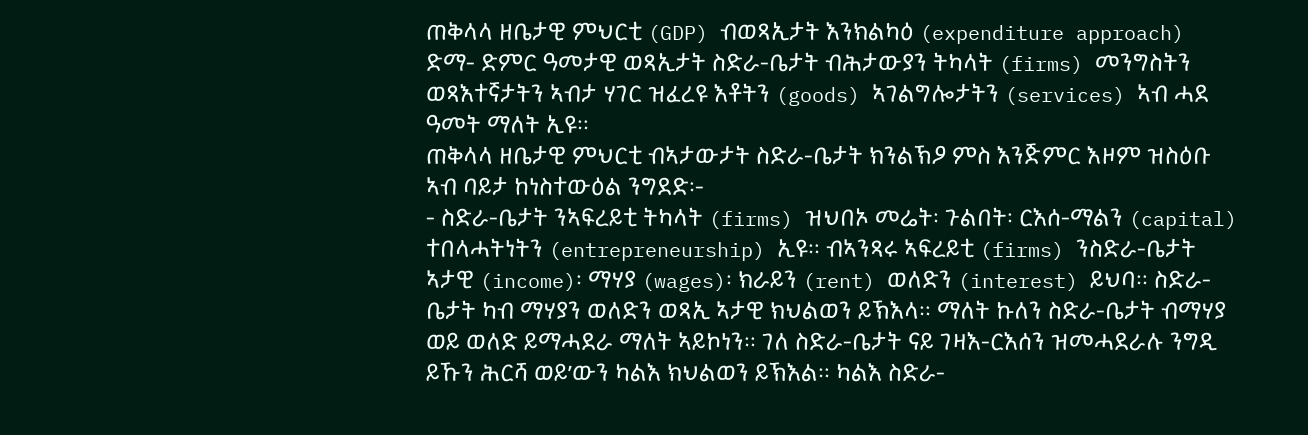ጠቅላላ ዘቤታዊ ምህርቲ (GDP) ብወጻኢታት እንክልካዕ (expenditure approach) ድማ- ድምር ዓመታዊ ወጻኢታት ስድራ-ቤታት ብሕታውያን ትካላት (firms) መንግስትን ወጻእተኛታትን ኣብታ ሃገር ዝፈረዩ እቶትን (goods) ኣገልግሎታትን (services) ኣብ ሓደ ዓመት ማለት ኢዩ።
ጠቅላላ ዘቤታዊ ምህርቲ ብኣታውታት ስድራ-ቤታት ክንልኽዖ ምስ እንጅምር እዞም ዝስዕቡ ኣብ ባይታ ከነስተውዕል ንግደድ፡-
- ስድራ-ቤታት ንኣፍረይቲ ትካላት (firms) ዝህበኦ መሬት፡ ጉልበት፡ ርእሰ-ማልን (capital) ተበላሓትነትን (entrepreneurship) ኢዩ። ብኣንጻሩ ኣፍረይቲ (firms) ንስድራ-ቤታት ኣታዊ (income)፡ ማሃያ (wages)፡ ክራይን (rent) ወለድን (interest) ይህባ። ስድራ-ቤታት ካብ ማሃያን ወለድን ወጻኢ ኣታዊ ክህልወን ይኽእላ። ማለት ኩለን ስድራ-ቤታት ብማሃያ ወይ ወለድ ይማሓደራ ማለት ኣይኮነን። ገለ ስድራ-ቤታት ናይ ገዛእ-ርእሰን ዝመሓደራሉ ንግዲ ይኹን ሕርሻ ወይ’ውን ካልእ ክህልወን ይኽእል። ካልእ ስድራ-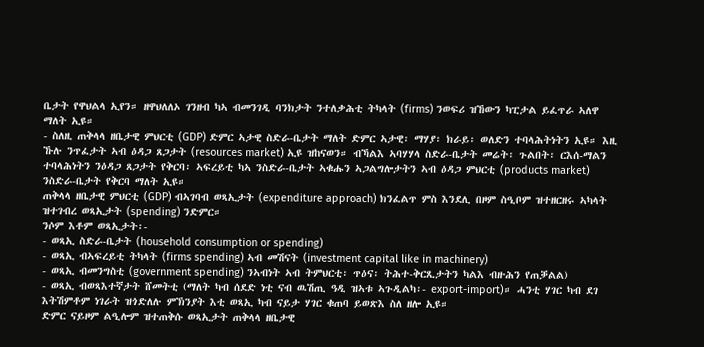ቤታት የዋህልላ ኢየን። ዘዋህለለኦ ገንዘብ ካኣ ብመንገዲ ባንክታት ንተለቃሕቲ ትካላት (firms) ንወፍሪ ዝኸውን ካፒታል ይፈጥራ ኣለዋ ማለት ኢዩ።
- ስለዚ ጠቅላላ ዘቤታዊ ምህርቲ (GDP) ድምር ኣታዊ ስድራ-ቤታት ማለት ድምር ኣታዊ፡ ማሃያ፡ ክራይ፡ ወለድን ተባላሕትነትን ኢዩ። እዚ ኹሉ ንጥፈታት ኣብ ዕዳጋ ጸጋታት (resources market) ኢዩ ዝከናወን። ብኻልእ ኣባሃሃላ ስድራ-ቤታት መሬት፡ ጉልበት፡ ርእሰ-ማልን ተባላሕነትን ንዕዳጋ ጸጋታት የቅርባ፡ ኣፍረይቲ ካኣ ንስድራ-ቤታት ኣቁሑን ኣጋልግሎታትን ኣብ ዕዳጋ ምህርቲ (products market) ንስድራ-ቤታት የቅርባ ማለት ኢዩ።
ጠቅላላ ዘቤታዊ ምህርቲ (GDP) ብኣገባብ ወጻኢታት (expenditure approach) ክንፈልጥ ምስ እንደሊ በዞም ስዒቦም ዝተዘርዘሩ ኣካላት ዝተገብረ ወጻኢታት (spending) ንድምር።
ንሶም እቶም ወጻኢታት፡-
- ወጻኢ ስድራ-ቤታት (household consumption or spending)
- ወጻኢ ብኣፍረይቲ ትካላት (firms spending) ኣብ መሽናት (investment capital like in machinery)
- ወጻኢ ብመንግስቲ (government spending) ንኣብነት ኣብ ትምህርቲ፡ ጥዕና፡ ትሕተ-ቅርጺታትን ካልእ ብዙሕን የጠቓልል)
- ወጻኢ ብወጻእተኛታት ሸመትቲ (ማለት ካብ ሰደድ ነቲ ናብ ዉሽጢ ዓዲ ዝኣቱ ኣጉዲልካ፡- export-import)። ሓንቲ ሃገር ካብ ደገ እትሽምቶም ነገራት ዝጎድለሉ ምኽንያት እቲ ወጻኢ ካብ ናይታ ሃገር ቁጠባ ይወጽእ ስለ ዘሎ ኢዩ።
ድምር ናይዞም ልዒሎም ዝተጠቅሱ ወጻኢታት ጠቅላላ ዘቤታዊ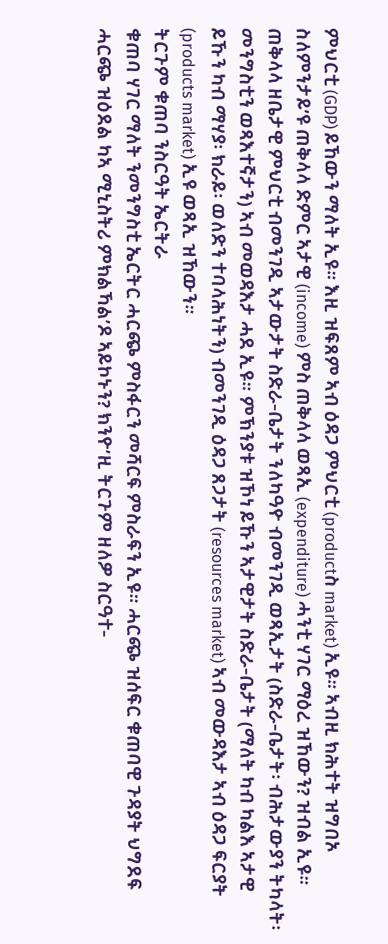ምህርቲ (GDP) ይኸውን ማለት ኢዩ። እዚ ዝፍጸም ኣብ ዕዳጋ ምህርቲ (productስ market) ኢዩ። ኣብዚ ክሕተት ዝግበኦ ስለምንታይ’ዩ ጠቅላላ ድምር ኣታዊ (income) ምስ ጠቅላላ ወጻኢ (expenditure) ሓንቲ ሃገር ማዕረ ዝኸውን? ዝብል ኢዩ።
ጠቅላላ ዘቤታዊ ምህርቲ ብመንገዲ ኣታውታት ስድራ-ቤታት ንለካዓዮ ብመንገዲ ወጻኢታት (ስድራ-ቤታት፡ ብሕታውያን ትካላት፡ መንግስቲን ወጻእተኛታን) ኣብ መወዳእታ ሓደ ኢዩ። ምኽንያቱ ዝኾነ ይኹን ኣታዊታት ስድራ-ቤታት (ማለት ካብ ካልእ ኣታዊ ይኹን ካብ ማሃያ፡ ክራይ፡ ወለድን ተባላሕነትን) ብመንገዲ ዕዳጋ ጸጋታት (resources market) ኣብ መውዳእታ ኣብ ዕዳጋ ፍርያት (products market) ኢዩ ወጻኢ ዝኸውን።
ትርጉም ቁጠባ ንስርዓት ኤርትራ
ቁጠባ ሃገር ማለት ንመንግስቲ ኤርትር ሓርጭ ምስፋርን መሻርፍ ምስራፍን ኢዩ። ሓርጭ ዝሰፍር ቁጠባዊ ጉዳያት ህግደፍ ሓርጭ ዝዕደል ካኣ ሚኒስትሪ ምክልኻል’ዶ ኣይኮኑን? ክንዮ’ዚ ትርጉም ዘለዎ ስርዓተ-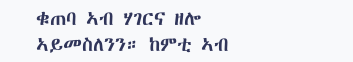ቁጠባ ኣብ ሃገርና ዘሎ ኣይመስለንን። ከምቲ ኣብ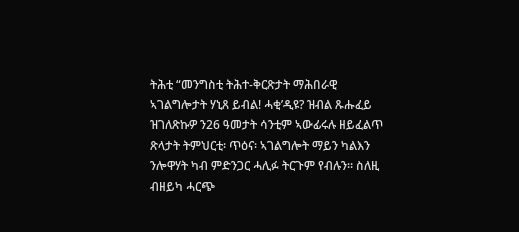ትሕቲ “መንግስቲ ትሕተ-ቅርጽታት ማሕበራዊ ኣገልግሎታት ሃኒጸ ይብል! ሓቂ’ዲዩ? ዝብል ጹሑፈይ ዝገለጽኩዎ ን26 ዓመታት ሳንቲም ኣውፊሩሉ ዘይፈልጥ ጽላታት ትምህርቲ፡ ጥዕና፡ ኣገልግሎት ማይን ካልእን ንሎዋሃት ካብ ምድንጋር ሓሊፉ ትርጉም የብሉን። ስለዚ ብዘይካ ሓርጭ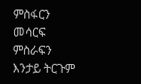ምስፋርን መሳርፍ ምስራፍን እንታይ ትርጉም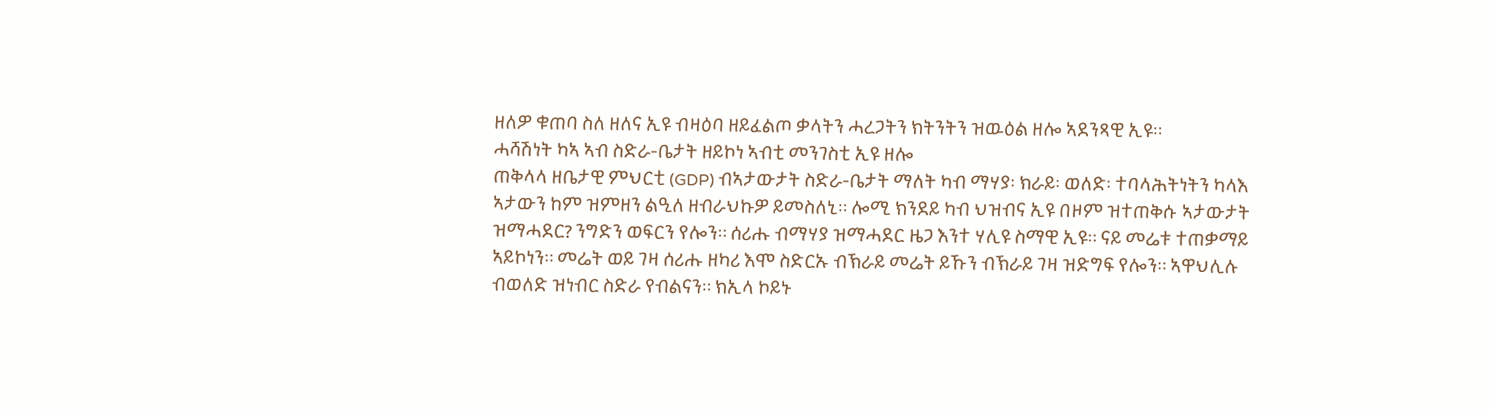ዘለዎ ቁጠባ ስለ ዘለና ኢዩ ብዛዕባ ዘይፈልጦ ቃላትን ሓረጋትን ክትንትን ዝዉዕል ዘሎ ኣደንጻዊ ኢዩ።
ሓሻሽነት ካኣ ኣብ ስድራ-ቤታት ዘይኮነ ኣብቲ መንገስቲ ኢዩ ዘሎ
ጠቅላላ ዘቤታዊ ምህርቲ (GDP) ብኣታውታት ስድራ-ቤታት ማለት ካብ ማሃያ፡ ክራይ፡ ወለድ፡ ተባላሕትነትን ካላእ ኣታውን ከም ዝምዘን ልዒለ ዘብራህኩዎ ይመስለኒ። ሎሚ ክንደይ ካብ ህዝብና ኢዩ በዞም ዝተጠቅሱ ኣታውታት ዝማሓደር? ንግድን ወፍርን የሎን። ሰሪሑ ብማሃያ ዝማሓደር ዜጋ እንተ ሃሊዩ ስማዊ ኢዩ። ናይ መሬቱ ተጠቃማይ ኣይኮነን። መሬት ወይ ገዛ ሰሪሑ ዘካሪ እሞ ስድርኡ ብኽራይ መሬት ይኹን ብኽራይ ገዛ ዝድግፍ የሎን። ኣዋህሊሉ ብወለድ ዝነብር ስድራ የብልናን። ክኢላ ኮይኑ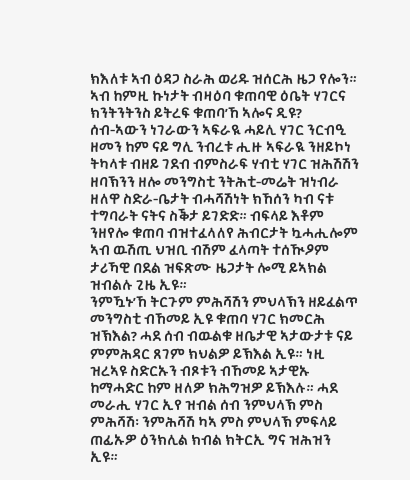ክእለቱ ኣብ ዕዳጋ ስራሕ ወሪዱ ዝሰርሕ ዜጋ የሎን። ኣብ ከምዚ ኩነታት ብዛዕባ ቁጠባዊ ዕቤት ሃገርና ክንትንትንስ ይትረፍ ቁጠባ’ኸ ኣሎና ዲዩ?
ሰብ-ኣውን ነገራውን ኣፍራዪ ሓይሊ ሃገር ንርብዒ ዘመን ከም ናይ ግሊ ንብረቱ ሒዙ ኣፍራዪ ንዘይኮነ ትካላቱ ብዘይ ገደብ ብምስራፍ ሃብቲ ሃገር ዝሕሽሽን ዘባኽንን ዘሎ መንግስቲ ንትሕቲ-መሬት ዝነብራ ዘለዋ ስድራ-ቤታት ብሓሻሽነት ክኸሰን ካብ ናቱ ተግባራት ናትና ስቕታ ይገድድ። ብፍላይ እቶም ንዘየሎ ቁጠባ ብዝተፈላለየ ሕብርታት ኳሓሒሎም ኣብ ዉሽጢ ህዝቢ ብሽም ፈላጣት ተሰዂዖም ታሪኻዊ በደል ዝፍጽሙ ዜጋታት ሎሚ ይኣክል ዝብልሉ ጊዜ ኢዩ።
ንምዃኑ’ኸ ትርጉም ምሕሻሽን ምህላኽን ዘይፈልጥ መንግስቲ ብኸመይ ኢዩ ቁጠባ ሃገር ክመርሕ ዝኽእል? ሓደ ሰብ ብዉልቁ ዘቤታዊ ኣታውታቱ ናይ ምምሕዳር ጸገም ክህልዎ ይኽእል ኢዩ። ነዚ ዝረኣዩ ስድርኡን ብጾቱን ብኸመይ ኣታዊኡ ከማሓድር ከም ዘለዎ ክሕግዝዎ ይኽእሉ። ሓደ መራሒ ሃገር ኢየ ዝብል ሰብ ንምህላኽ ምስ ምሕሻሽ፡ ንምሕሻሽ ካኣ ምስ ምህላኽ ምፍላይ ጠፊኡዎ ዕንክሊል ክብል ክትርኢ ግና ዝሕዝን ኢዩ።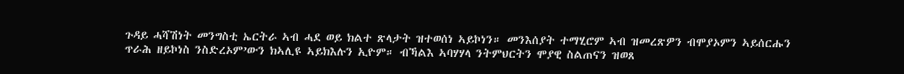ጉዳይ ሓሻሽነት መንግስቲ ኤርትራ ኣብ ሓደ ወይ ክልተ ጽላታት ዝተወሰነ ኣይኮነን። መንእሰያት ተማሂሮም ኣብ ዝመረጽዎን ብሞያኦምን ኣይሰርሑን ጥራሕ ዘይኮነስ ንስድረኦም’ውን ክኣሊዩ ኣይክእሉን ኢዮም። ብኻልእ ኣባሃሃላ ንትምህርትን ሞያዊ ስልጠናን ዝወጸ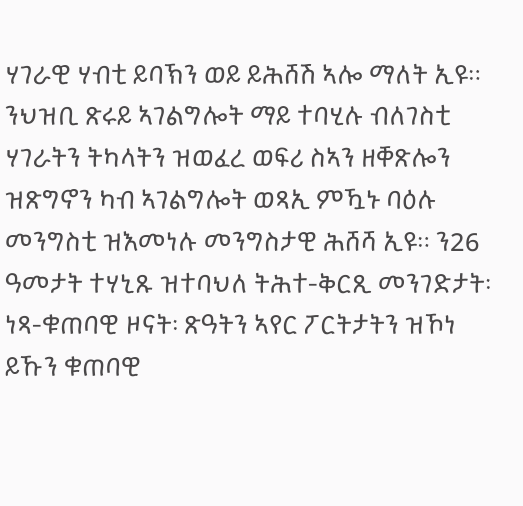ሃገራዊ ሃብቲ ይባኽን ወይ ይሕሸሽ ኣሎ ማለት ኢዩ። ንህዝቢ ጽሩይ ኣገልግሎት ማይ ተባሂሉ ብለገስቲ ሃገራትን ትካላትን ዝወፈረ ወፍሪ ስኣን ዘቐጽሎን ዝጽግኖን ካብ ኣገልግሎት ወጻኢ ምዃኑ ባዕሉ መንግስቲ ዝእመነሉ መንግስታዊ ሕሸሻ ኢዩ። ን26 ዓመታት ተሃኒጹ ዝተባህለ ትሕተ-ቅርጺ መንገድታት፡ ነጻ-ቁጠባዊ ዞናት፡ ጽዓትን ኣየር ፖርትታትን ዝኾነ ይኹን ቁጠባዊ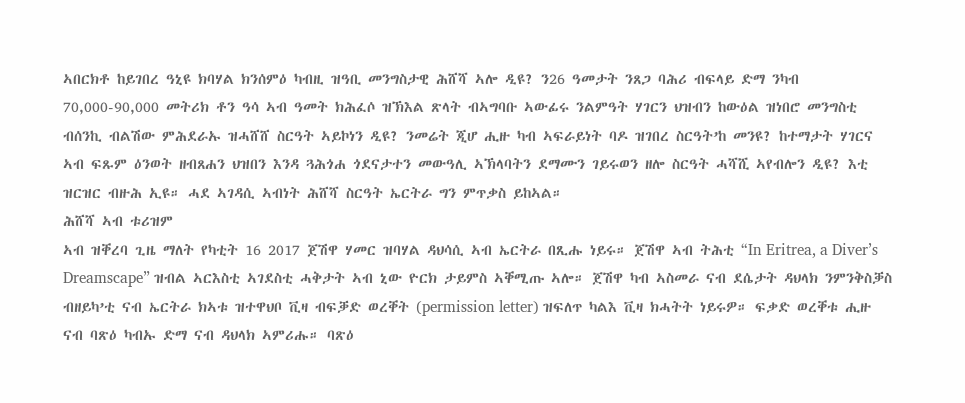ኣበርክቶ ከይገበረ ዓኒዩ ክባሃል ክንሰምዕ ካብዚ ዝዓቢ መንግስታዊ ሕሸሻ ኣሎ ዲዩ? ን26 ዓመታት ንጸጋ ባሕሪ ብፍላይ ድማ ንካብ 70,000-90,000 መትሪክ ቶን ዓሳ ኣብ ዓመት ክሕፈሶ ዝኽእል ጽላት ብኣግባቡ ኣውፊሩ ንልምዓት ሃገርን ህዝብን ከውዕል ዝነበሮ መንግስቲ ብሰንኪ ብልሽው ምሕደራኡ ዝሓሸሸ ስርዓት ኣይኮነን ዲዩ? ንመሬት ጂሆ ሒዙ ካብ ኣፍራይነት ባዶ ዝገበረ ስርዓት’ከ መንዩ? ከተማታት ሃገርና ኣብ ፍጹም ዕንወት ዘብጸሐን ህዝበን እንዳ ጓሕጎሐ ጎደናታተን መውዓሊ ኣኽላባትን ደማሙን ገይሩወን ዘሎ ስርዓት ሓሻሺ ኣየብሎን ዲዩ? እቲ ዝርዝር ብዙሕ ኢዩ። ሓደ ኣገዳሲ ኣብነት ሕሸሻ ስርዓት ኤርትራ ግን ምጥቃስ ይከኣል።
ሕሸሻ ኣብ ቱሪዝም
ኣብ ዝቐረባ ጊዜ ማለት የካቲት 16 2017 ጀሽዋ ሃመር ዝባሃል ዳህሳሲ ኣብ ኤርትራ በጺሑ ነይሩ። ጀሽዋ ኣብ ትሕቲ “In Eritrea, a Diver’s Dreamscape” ዝብል ኣርእስቲ ኣገደስቲ ሓቅታት ኣብ ኒው ዮርክ ታይምስ ኣቐሚጡ ኣሎ። ጀሽዋ ካብ ኣስመራ ናብ ደሴታት ዳህላክ ንምንቅስቓስ ብዘይካ’ቲ ናብ ኤርትራ ክኣቱ ዝተዋህቦ ቪዛ ብፍቓድ ወረቐት (permission letter) ዝፍለጥ ካልእ ቪዛ ክሓትት ነይሩዎ። ፍቃድ ወረቐቱ ሒዙ ናብ ባጽዕ ካብኡ ድማ ናብ ዳህላክ ኣምሪሑ። ባጽዕ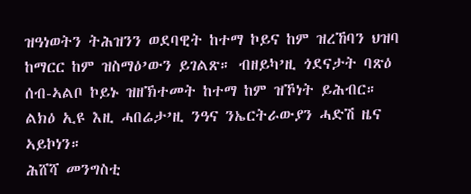ዝዓነወትን ትሕዝንን ወደባዊት ከተማ ኮይና ከም ዝረኸባን ህዝባ ከማርር ከም ዝስማዕ’ውን ይገልጽ። ብዘይካ’ዚ ጎደናታት ባጽዕ ሰብ-ኣልቦ ኮይኑ ዝዘኽተመት ከተማ ከም ዝኾነት ይሕብር። ልክዕ ኢዩ እዚ ሓበሬታ’ዚ ንዓና ንኤርትራውያን ሓድሽ ዜና ኣይኮነን።
ሕሸሻ መንግስቲ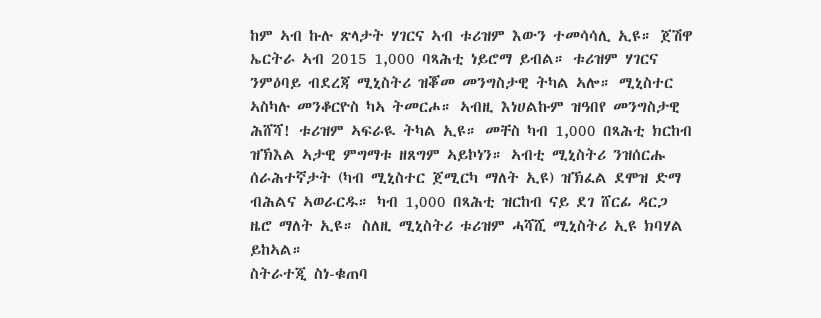ከም ኣብ ኩሉ ጽላታት ሃገርና ኣብ ቱሪዝም እውን ተመሳሳሊ ኢዩ። ጀሽዋ ኤርትራ ኣብ 2015 1,000 ባጻሕቲ ነይሮማ ይብል። ቱሪዝም ሃገርና ንምዕባይ ብደረጃ ሚኒስትሪ ዝቖመ መንግስታዊ ትካል ኣሎ። ሚኒስተር ኣስካሉ መንቆርዮስ ካኣ ትመርሖ። ኣብዚ እነሀልኩም ዝዓበየ መንግስታዊ ሕሸሻ! ቱሪዝም ኣፍራዪ ትካል ኢዩ። መቸስ ካብ 1,000 በጻሕቲ ክርከብ ዝኽእል ኣታዊ ምግማቱ ዘጸግም ኣይኮነን። ኣብቲ ሚኒስትሪ ንዝሰርሑ ሰራሕተኛታት (ካብ ሚኒስተር ጀሚርካ ማለት ኢዩ) ዝኽፈል ደሞዝ ድማ ብሕልና ኣወራርዱ። ካብ 1,000 በጻሕቲ ዝርከብ ናይ ደገ ሸርፊ ዳርጋ ዜሮ ማለት ኢዩ። ስለዚ ሚኒስትሪ ቱሪዝም ሓሻሺ ሚኒስትሪ ኢዩ ክባሃል ይከኣል።
ስትራተጂ ስነ-ቁጠባ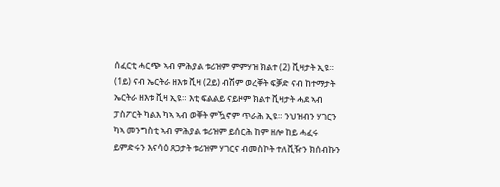ሰፈርቲ ሓርጭ ኣብ ምሕያል ቱሪዝም ምምሃዝ ክልተ (2) ቪዛታት ኢዩ። (1ይ) ናብ ኤርትራ ዘእቱ ቪዛ (2ይ) ብሽም ወረቐት ፍቓድ ናብ ከተማታት ኤርትራ ዘእቱ ቪዛ ኢዩ። እቲ ፍልልይ ናይዞም ክልተ ቪዛታት ሓደ ኣብ ፓስፖርት ካልእ ካኣ ኣብ ወቐት ምዃኖም ጥራሕ ኢዩ። ንህዝብን ሃገርን ካኣ መንግስቲ ኣብ ምሕያል ቱሪዝም ይሰርሕ ከም ዘሎ ከይ ሓፈሩ ይምድሩን እናሳዕ ጸጋታት ቱሪዝም ሃገርና ብመስኮት ተለቪዥን ክሰብኩን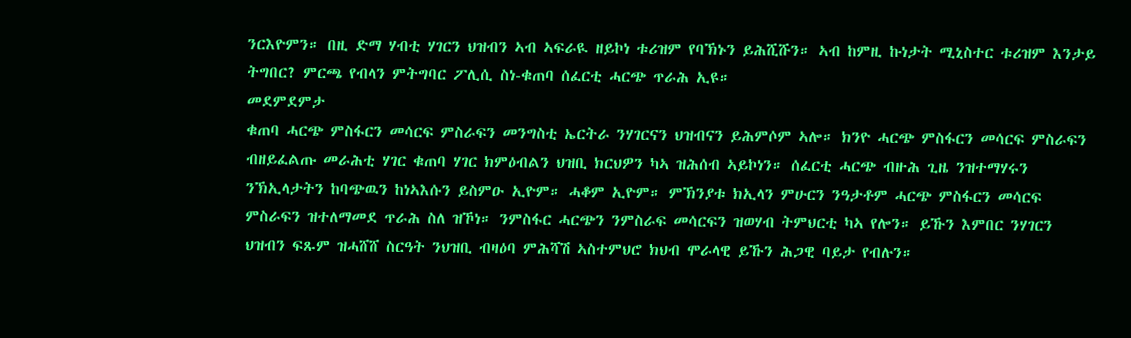ንርእዮምን። በዚ ድማ ሃብቲ ሃገርን ህዝብን ኣብ ኣፍራዪ ዘይኮነ ቱሪዝም የባኽኑን ይሕሺሹን። ኣብ ከምዚ ኩነታት ሚኒስተር ቱሪዝም እንታይ ትግበር? ምርጫ የብላን ምትግባር ፖሊሲ ስነ-ቁጠባ ሰፈርቲ ሓርጭ ጥራሕ ኢዩ።
መደምደምታ
ቁጠባ ሓርጭ ምስፋርን መሳርፍ ምስራፍን መንግስቲ ኤርትራ ንሃገርናን ህዝብናን ይሕምሶም ኣሎ። ክንዮ ሓርጭ ምስፋርን መሳርፍ ምስራፍን ብዘይፈልጡ መራሕቲ ሃገር ቁጠባ ሃገር ክምዕብልን ህዝቢ ክርህዎን ካኣ ዝሕሰብ ኣይኮነን። ሰፈርቲ ሓርጭ ብዙሕ ጊዜ ንዝተማሃሩን ንኽኢላታትን ከባጭዉን ከነኣእሱን ይስምዑ ኢዮም። ሓቆም ኢዮም። ምኽንያቱ ክኢላን ምሁርን ንዓታቶም ሓርጭ ምስፋርን መሳርፍ ምስራፍን ዝተለማመደ ጥራሕ ስለ ዝኾነ። ንምስፋር ሓርጭን ንምስራፍ መሳርፍን ዝወሃብ ትምህርቲ ካኣ የሎን። ይኹን እምበር ንሃገርን ህዝብን ፍጹም ዝሓሸሸ ስርዓት ንህዝቢ ብዛዕባ ምሕሻሽ ኣስተምህሮ ክህብ ሞራላዊ ይኹን ሕጋዊ ባይታ የብሉን።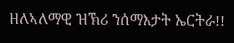ዘለኣለማዊ ዝኽሪ ንሰማእታት ኤርትራ!!